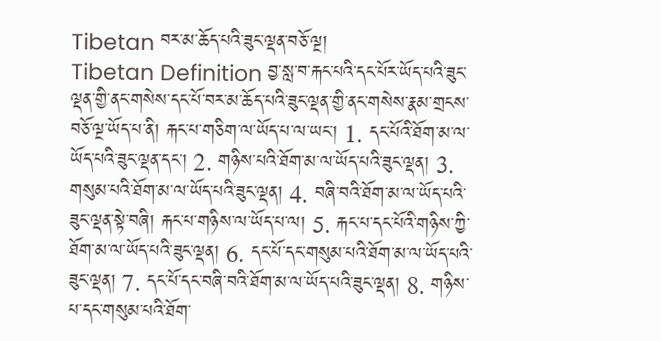Tibetan བར་མ་ཆོད་པའི་ཟུང་ལྡན་བཅོ་ལྔ།
Tibetan Definition བྱ་སླ་བ་རྐང་པའི་དང་པོར་ཡོད་པའི་ཟུང་ལྡན་གྱི་ནང་གསེས་དང་པོ་བར་མ་ཆོད་པའི་ཟུང་ལྡན་གྱི་ནང་གསེས་རྣམ་གྲངས་བཅོ་ལྔ་ཡོད་པ་ནི། རྐང་པ་གཅིག་ལ་ཡོད་པ་ལ་ཡང་། 1. དང་པོའི་ཐོག་མ་ལ་ཡོད་པའི་ཟུང་ལྡན་དང་། 2. གཉིས་པའི་ཐོག་མ་ལ་ཡོད་པའི་ཟུང་ལྡན། 3. གསུམ་པའི་ཐོག་མ་ལ་ཡོད་པའི་ཟུང་ལྡན། 4. བཞི་བའི་ཐོག་མ་ལ་ཡོད་པའི་ཟུང་ལྡན་སྟེ་བཞི། རྐང་པ་གཉིས་ལ་ཡོད་པ་ལ། 5. རྐང་པ་དང་པོའི་གཉིས་ཀྱི་ཐོག་མ་ལ་ཡོད་པའི་ཟུང་ལྡན། 6. དང་པོ་དང་གསུམ་པའི་ཐོག་མ་ལ་ཡོད་པའི་ཟུང་ལྡན། 7. དང་པོ་དང་བཞི་བའི་ཐོག་མ་ལ་ཡོད་པའི་ཟུང་ལྡན། 8. གཉིས་པ་དང་གསུམ་པའི་ཐོག་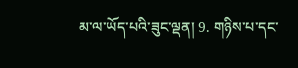མ་ལ་ཡོད་པའི་ཟུང་ལྡན། 9. གཉིས་པ་དང་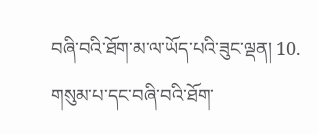བཞི་བའི་ཐོག་མ་ལ་ཡོད་པའི་ཟུང་ལྡན། 10. གསུམ་པ་དང་བཞི་བའི་ཐོག་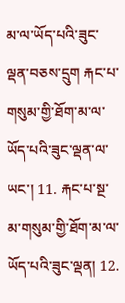མ་ལ་ཡོད་པའི་ཟུང་ལྡན་བཅས་དྲུག རྐང་པ་གསུམ་གྱི་ཐོག་མ་ལ་ཡོད་པའི་ཟུང་ལྡན་ལ་ཡང་། 11. རྐང་པ་སྔ་མ་གསུམ་གྱི་ཐོག་མ་ལ་ཡོད་པའི་ཟུང་ལྡན། 12.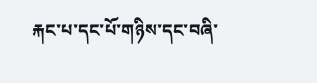རྐང་པ་དང་པོ་གཉིས་དང་བཞི་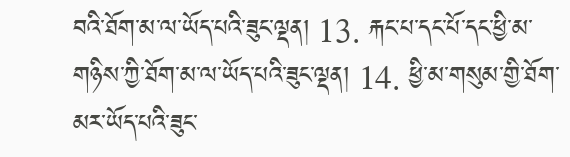བའི་ཐོག་མ་ལ་ཡོད་པའི་ཟུང་ལྡན། 13. རྐང་པ་དང་པོ་དང་ཕྱི་མ་གཉིས་ཀྱི་ཐོག་མ་ལ་ཡོད་པའི་ཟུང་ལྡན། 14. ཕྱི་མ་གསུམ་གྱི་ཐོག་མར་ཡོད་པའི་ཟུང་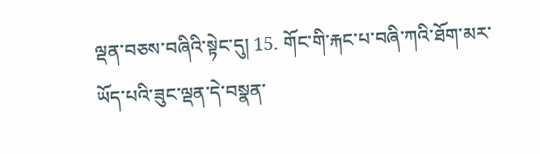ལྡན་བཅས་བཞིའི་སྟེང་དུ། 15. གོང་གི་རྐང་པ་བཞི་ཀའི་ཐོག་མར་ཡོད་པའི་ཟུང་ལྡན་དེ་བསྣན་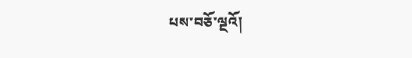པས་བཅོ་ལྔའོ།